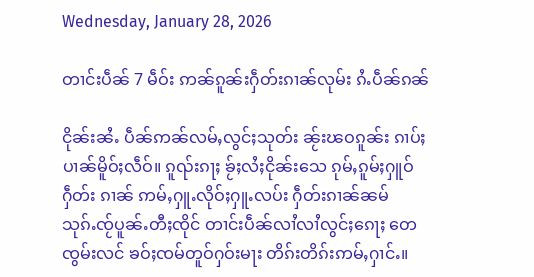Wednesday, January 28, 2026

တၢင်းပဵၼ် 7 မဵဝ်း ဢၼ်ၵူၼ်းႁဵတ်းၵၢၼ်လုမ်း ၵႆႉပဵၼ်ၵၼ်

ငိုၼ်းၼႆႉ ပဵၼ်ဢၼ်လမ်ႇလွင်ႈသုတ်း ၼႂ်းၽဝၵူၼ်း ၵၢပ်ႈပၢၼ်မိူဝ်ႈလဵဝ်။ ၵူၺ်းၵႃႈ ၶႂ်ႈလႆႈငိုၼ်းသေ ၵုမ်ႇၵူမ်ႈႁူဝ်ႁဵတ်း ၵၢၼ် ဢမ်ႇႁူႉလိုဝ်ႈႁူႉလပ်း ႁဵတ်းၵၢၼ်ၼမ် သုၵ်ႉၸႂ်ပူၼ်ႉတီႈၸိုင် တၢင်းပဵၼ်လၢႆလၢႆလွင်ႈၵေႃႈ တေၸွမ်းလင် ၶဝ်ႈၸမ်တူဝ်ႁဝ်းမႃး တိၵ်းတိၵ်းဢမ်ႇႁၢင်ႉ။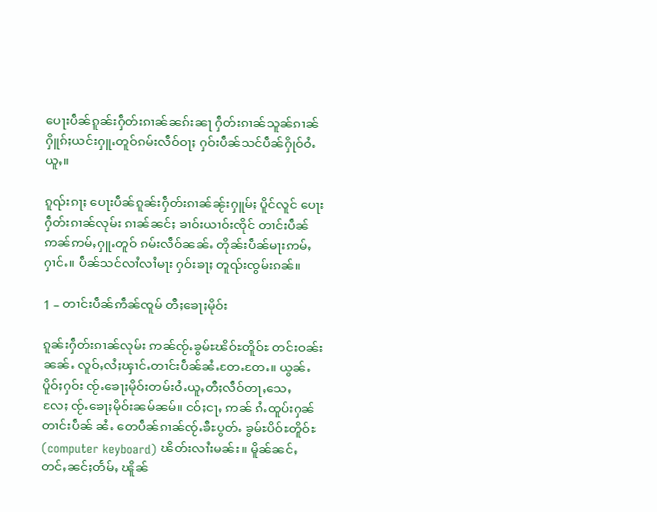ပေႃးပဵၼ်ၵူၼ်းႁဵတ်းၵၢၼ်ၼၵ်းၼႃ ႁဵတ်းၵၢၼ်သူၼ်ၵၢၼ်ႁိူၵ်ႈယင်းႁူႉတူဝ်ၵမ်းလဵဝ်ဝႃႈ ႁဝ်းပဵၼ်သင်ပဵၼ်ႁိုဝ်ဝႆႉယူႇ။

ၵူၺ်းၵႃႈ ပေႃးပဵၼ်ၵူၼ်းႁဵတ်းၵၢၼ်ၼႂ်းႁူမ်ႈ ပိူင်လူင် ပေႃးႁဵတ်းၵၢၼ်လုမ်း ၵၢၼ်ၼင်ႈ ၶၢဝ်းယၢဝ်းၸိုင် တၢင်းပဵၼ် ဢၼ်ဢမ်ႇႁူႉတူဝ် ၵမ်းလဵဝ်ၼၼ်ႉ တိုၼ်းပဵၼ်မႃးဢမ်ႇႁၢင်ႉ။ ပဵၼ်သင်လၢႆလၢႆမႃး ႁဝ်းၶႃႈ တူၺ်းၸွမ်းၵၼ်။

1 – တၢင်းပဵၼ်ဢဵၼ်ၸူမ် တီႈၶေႃႈမိုဝ်း

ၵူၼ်းႁဵတ်းၵၢၼ်လုမ်း ဢၼ်ၸႂ်ႉၶွမ်ႊၽိဝ်ႊတိူဝ်ႊ တင်းဝၼ်းၼၼ်ႉ လူဝ်ႇလႆႈၾၢင်ႉတၢင်းပဵၼ်ၼႆႉတႄႉတႄႉ။ ယွၼ်ႉပိူဝ်ႈႁဝ်း ၸႂ်ႉၶေႃႈမိုဝ်းတမ်းဝႆႉယူႇတီႈလဵဝ်တႃႇသေႇလႄႈ ၸႂ်ႉၶေႃႈမိုဝ်းၼမ်ၼမ်။ ငဝ်ႈငႃႇ ဢၼ် ၵႆႉထူပ်းႁၼ်တၢင်းပဵၼ် ၼႆႉ တေပဵၼ်ၵၢၼ်ၸႂ်ႉၶီႊပွတ်ႉ ၶွမ်ႊပိဝ်ႊတိူဝ်ႊ (computer keyboard) ၽိတ်းလၢႆးမၼ်း။ မိူၼ်ၼင်ႇ တင်ႇၼင်ႈတႅမ်ႇ ၽိူၼ်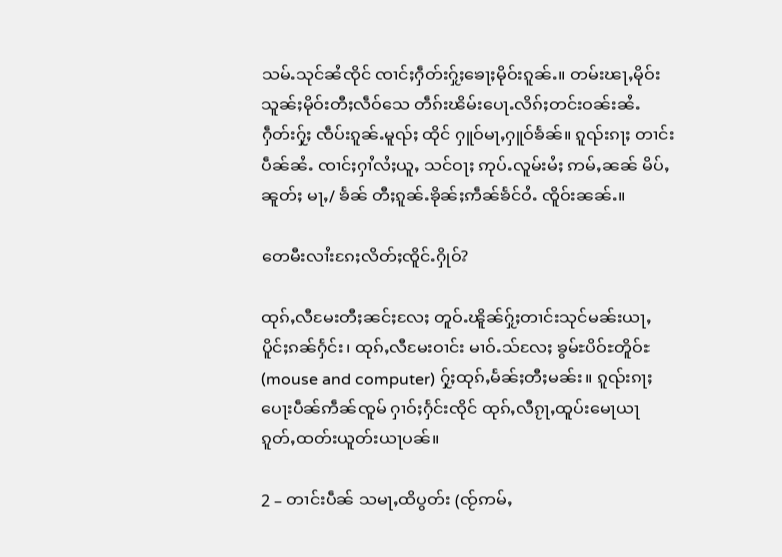သမ်ႉသုင်ၼႆၸိုင် ၸၢင်ႈႁဵတ်းႁႂ်ႈၶေႃႈမိုဝ်းၵူၼ်ႉ။ တမ်းၽႃႇမိုဝ်း သူၼ်ႈမိုဝ်းတီႈလဵဝ်သေ တဵၵ်းၽိမ်းပေႃႉလိၵ်ႈတင်းဝၼ်းၼႆႉ ႁဵတ်းႁႂ်ႈ ၸဵပ်းၵူၼ်ႉမူၺ်ႈ ထိုင် ႁူဝ်မႃႇႁူဝ်ၶႅၼ်။ ၵူၺ်းၵႃႈ တၢင်းပဵၼ်ၼႆႉ ၸၢင်ႈႁၢႆလႆႈယူႇ သင်ဝႃႈ ဢုပ်ႉလူမ်းမႆႈ ဢမ်ႇၼၼ် မိပ်ႇၼူတ်ႈ မႃႇ/ ၶႅၼ် တီႈၵူၼ်ႉၶိုၼ်ႈဢဵၼ်ၶႅင်ဝႆႉ ၸိူဝ်းၼၼ်ႉ။

တေမီးလၢႆးၵႄႈလိတ်ႈၸိူင်ႉႁိုဝ်?

ထုၵ်ႇလီမႄးတီႈၼင်ႈလႄႈ တူဝ်ႉၽိူၼ်ႁႂ်ႈတၢင်းသုင်မၼ်းယႃႇပိူင်ႈၵၼ်ႁႅင်း၊ ထုၵ်ႇလီမႄးဝၢင်း မၢဝ်ႉသ်လႄႈ ၶွမ်ႊပိဝ်ႊတိူဝ်ႊ (mouse and computer) ႁႂ်ႈထုၵ်ႇမႅၼ်ႈတီႈမၼ်း။ ၵူၺ်းၵႃႈ ပေႃးပဵၼ်ဢဵၼ်ၸူမ် ႁၢဝ်ႈႁႅင်းၸိုင် ထုၵ်ႇလီၵႂႃႇထူပ်းမေႃယႃ ၵူတ်ႇထတ်းယူတ်းယႃပၼ်။

2 – တၢင်းပဵၼ် သမႃႇထိပွတ်း (ၸႂ်ဢမ်ႇ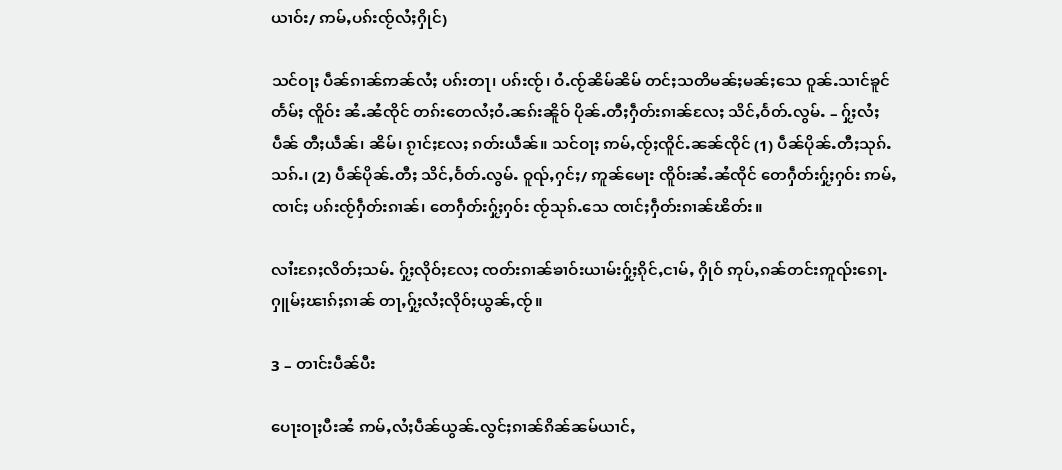ယၢဝ်း/ ဢမ်ႇပၵ်းၸႂ်လႆႈႁိုင်)

သင်ဝႃႈ ပဵၼ်ၵၢၼ်ဢၼ်လႆႈ ပၵ်းတႃ၊ ပၵ်းၸႂ်၊ ဝႆႉၸႂ်ၼိမ်ၼိမ် တင်ႈသတိမၼ်ႈမၼ်ႈသေ ဝူၼ်ႉသၢင်ၶူင်တႅမ်ႈ ၸိူဝ်း ၼႆႉၼႆၸိုင် တၵ်းတေလႆႈဝႆႉၼၵ်းၼိူဝ် ပိုၼ်ႉတီႈႁဵတ်းၵၢၼ်လႄႈ သိင်ႇဝႅတ်ႉလွမ်ႉ – ႁႂ်ႈလႆႈပဵၼ် တီႈယဵၼ်၊ ၼိမ်၊ ၵႂၢင်ႈလႄႈ ၵတ်းယဵၼ်။ သင်ဝႃႈ ဢမ်ႇၸႂ်ႈၸိူင်ႉၼၼ်ၸိုင် (1) ပဵၼ်ပိုၼ်ႉတီႈသုၵ်ႉသၵ်ႉ၊ (2) ပဵၼ်ပိုၼ်ႉတီႈ သိင်ႇဝႅတ်ႉလွမ်ႉ ဝူၺ်ႇႁင်ႈ/ ဢူၼ်မေႃး ၸိူဝ်းၼႆႉၼႆၸိုင် တေႁဵတ်းႁႂ်ႈႁဝ်း ဢမ်ႇၸၢင်ႈ ပၵ်းၸႂ်ႁဵတ်းၵၢၼ်၊ တေႁဵတ်းႁႂ်ႈႁဝ်း ၸႂ်သုၵ်ႉသေ ၸၢင်ႈႁဵတ်းၵၢၼ်ၽိတ်း။

လၢႆးၵႄႈလိတ်ႈသမ်ႉ ႁႂ်ႈလိုဝ်ႈလႄႈ ၸတ်းၵၢၼ်ၶၢဝ်းယၢမ်းႁႂ်ႈၵိုင်ႇငၢမ်ႇ ႁိုဝ် ဢုပ်ႇၵၼ်တင်းဢူၺ်းၵေႃႉႁူမ်ႈၽၢၵ်ႈၵၢၼ် တႃႇႁႂ်ႈလႆႈလိုဝ်ႈယွၼ်ႇၸႂ်။

3 – တၢင်းပဵၼ်ပီး

ပေႃးဝႃႈပီးၼႆ ဢမ်ႇလႆႈပဵၼ်ယွၼ်ႉလွင်ႈၵၢၼ်ၵိၼ်ၼမ်ယၢင်ႇ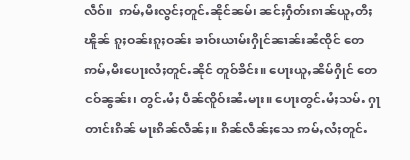လဵဝ်။  ဢမ်ႇမီးလွင်ႈတူင်ႉၼိုင်ၼမ်၊ ၼင်ႈႁဵတ်းၵၢၼ်ယူႇတီႈၽိူၼ် ၵူႈဝၼ်းၵူႈဝၼ်း ၶၢဝ်းယၢမ်းႁိုင်ၼၢၼ်းၼႆၸိုင် တေဢမ်ႇမီးပေႃးလႆႈတူင်ႉၼိုင် တူဝ်ၶိင်း။ ပေႃးယူႇၼိမ်ႁိုင် တေငဝ်ၼွၼ်း၊ တွင်ႉမႆႈ ပဵၼ်ၸိူဝ်းၼႆႉမႃး။ ပေႃးတွင်ႉမႆႈသမ်ႉ ႁႃတၢင်းၵိၼ် မႃးၵိၼ်လဵၼ်ႈ။ ၵိၼ်လဵၼ်ႈသေ ဢမ်ႇလႆႈတူင်ႉ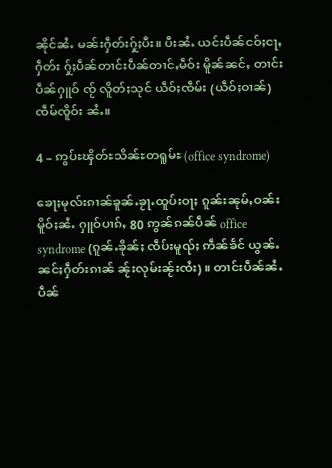ၼိုင်ၼႆႉ မၼ်းႁဵတ်းႁႂ်ႈပီး။ ပီးၼႆႉ ယင်းပဵၼ်ငဝ်ႈငႃႇ ႁဵတ်း ႁႂ်ႈပဵၼ်တၢင်းပဵၼ်တၢင်ႇမဵဝ်း မိူၼ်ၼင်ႇ တၢင်းပဵၼ်ႁူဝ် ၸႂ် လိူတ်ႈသုင် ယဵဝ်ႈၸဵမ်း (ယဵဝ်ႈဝၢၼ်) ၸဵမ်ၸိူဝ်း ၼႆႉ။

4 – ဢွပ်ႊၾိတ်ႊသိၼ်ႊတရူမ်ႊ (office syndrome)

ၶေႃႈမုလ်းၵၢၼ်ၶူၼ်ႉၶႂႃႉထူပ်းဝႃႈ ၵူၼ်းၼုမ်ႇဝၼ်းမိူဝ်ႈၼႆႉ ႁူဝ်ပၢၵ်ႇ 80 ဢွၼ်ၵၼ်ပဵၼ် office syndrome (ၵူၼ်ႉၶိုၼ်ႈ ၸဵပ်းမူၺ်ႈ ဢဵၼ်ၶႅင် ယွၼ်ႉၼင်ႈႁဵတ်းၵၢၼ် ၼႂ်းလုမ်းၼႂ်းၸႆး) ။ တၢင်းပဵၼ်ၼႆႉ ပဵၼ်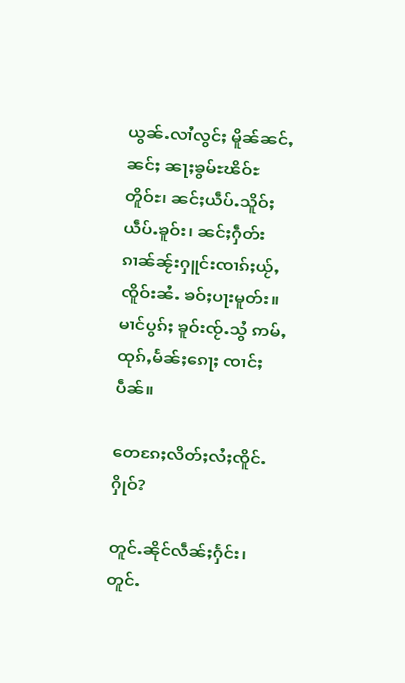ယွၼ်ႉလၢႆလွင်ႈ မိူၼ်ၼင်ႇ ၼင်ႈ ၼႃႈၶွမ်ႊၽိဝ်ႊတိူဝ်ႊ၊ ၼင်ႈယဵပ်ႉသိူဝ်ႈယဵပ်ႉၶူဝ်း၊ ၼင်ႈႁဵတ်းၵၢၼ်ၼႂ်းႁူင်းၸၢၵ်ႈယႂ်ႇ ၸိူဝ်းၼႆႉ ၶဝ်ႈပႃးမူတ်း။ မၢင်ပွၵ်ႈ ၶူဝ်းၸႂ်ႉသွႆ ဢမ်ႇထုၵ်ႇမႅၼ်ႈၵေႃႈ ၸၢင်ႈပဵၼ်။

တေၵႄႈလိတ်ႈလႆႈၸိူင်ႉႁိုဝ်?

တူင်ႉၼိုင်လဵၼ်ႈႁႅင်း၊ တူင်ႉ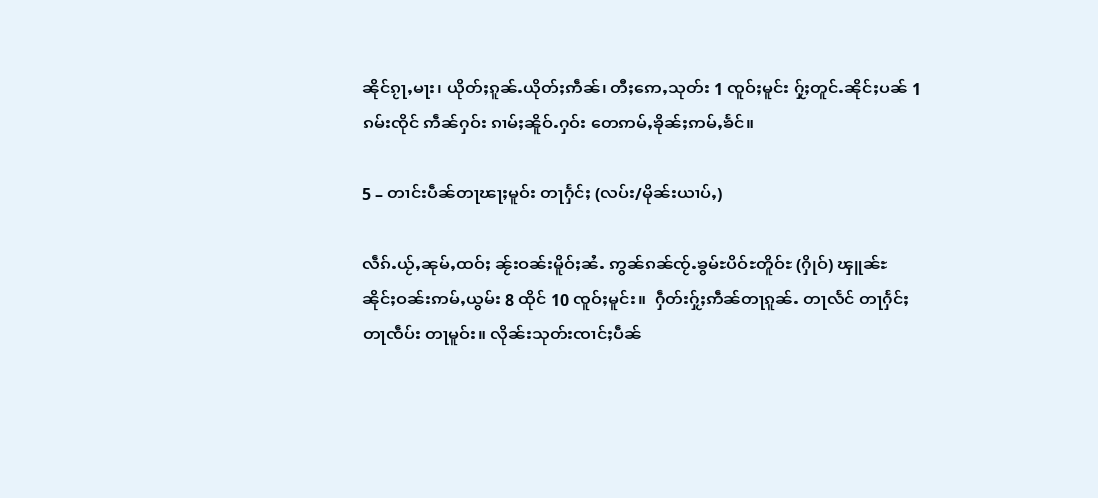ၼိုင်ၵႂႃႇမႃး၊ ယိုတ်ႈၵူၼ်ႉယိုတ်ႈဢဵၼ်၊ တီႈဢေႇသုတ်း 1 ၸူဝ်ႈမူင်း ႁႂ်ႈတူင်ႉၼိုင်ႈပၼ် 1 ၵမ်းၸိုင် ဢဵၼ်ႁဝ်း ၵၢမ်ႈၼိူဝ်ႉႁဝ်း တေဢမ်ႇၶိုၼ်ႈဢမ်ႇၶႅင်။

5 – တၢင်းပဵၼ်တႃၽႃႈမူဝ်း တႃႁႅင်ႈ (လပ်း/မိုၼ်းယၢပ်ႇ)

လဵၵ်ႉယႂ်ႇၼုမ်ႇထဝ်ႈ ၼႂ်းဝၼ်းမိူဝ်ႈၼႆႉ ဢွၼ်ၵၼ်ၸႂ်ႉၶွမ်ႊပိဝ်ႊတိူဝ်ႊ (ႁိုဝ်) ၾူၼ်ႊ ၼိုင်ႈဝၼ်းဢမ်ႇယွမ်း 8 ထိုင် 10 ၸူဝ်ႈမူင်း။  ႁဵတ်းႁႂ်ႈဢဵၼ်တႃၵူၼ်ႉ တႃလႅင် တႃႁႅင်ႈ တႃၸဵပ်း တႃမူဝ်း။ လိုၼ်းသုတ်းၸၢင်ႈပဵၼ်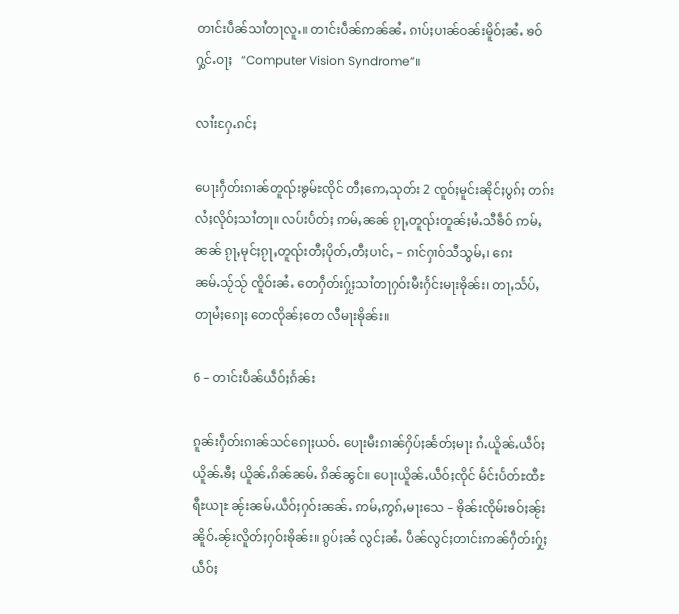တၢင်းပဵၼ်သၢႆတႃလူႉ။ တၢင်းပဵၼ်ဢၼ်ၼႆႉ ၵၢပ်ႈပၢၼ်ဝၼ်းမိူဝ်ႈၼႆႉ ၶဝ်ႁွင်ႉဝႃႈ   “Computer Vision Syndrome”။

လၢႆးႁႄႉၵင်ႈ

ပေႃးႁဵတ်းၵၢၼ်တူၺ်းၶွမ်ႊၸိုင် တီႈဢေႇသုတ်း 2 ၸူဝ်ႈမူင်းၼိုင်ႈပွၵ်ႈ တၵ်းလႆႈလိုဝ်ႈသၢႆတႃ။ လပ်းပႅတ်ႈ ဢမ်ႇၼၼ် ၵႂႃႇတူၺ်းတူၼ်ႈမႆႉသီၶဵဝ် ဢမ်ႇၼၼ် ၵႂႃႇမုင်ႈၵႂႃႇတူၺ်းတီႈပိုတ်ႇတီႈပၢင်ႇ – ၵၢင်ႁၢဝ်သီသွမ်ႇ၊ ၵေးၼမ်ႉသႂ်သႂ် ၸိူဝ်းၼႆႉ တေႁဵတ်းႁႂ်ႈသၢႆတႃႁဝ်းမီးႁႅင်းမႃးၶိုၼ်း၊ တႃႇသႅပ်ႇတႃမႆႈၵေႃႈ တေၸိုၼ်ႈတေ လီမႃးၶိုၼ်း။

6 – တၢင်းပဵၼ်ယဵဝ်ႈၵႅၼ်း

ၵူၼ်းႁဵတ်းၵၢၼ်သင်ၵေႃႈယဝ်ႉ ပေႃးမီးၵၢၼ်ႁိပ်ႈၼႅတ်ႈမႃး ၵႆႉယိူၼ်ႉယဵဝ်ႈ ယိူၼ်ႉၶီႈ ယိူၼ်ႉၵိၼ်ၼမ်ႉ ၵိၼ်ၼွင်။ ပေႃးယိူၼ်ႉယဵဝ်ႈၸိုင် မႅင်းပႅတ်ႊထီႊရီႊယႃႊ ၼႂ်းၼမ်ႉယဵဝ်ႈႁဝ်းၼၼ်ႉ ဢမ်ႇဢွၵ်ႇမႃးသေ – ၶိုၼ်းၸိုမ်းၶဝ်ႈၼႂ်းၼိူဝ်ႉၼႂ်းလိူတ်ႈႁဝ်းၶိုၼ်း။ ၵွပ်ႈၼႆ လွင်ႈၼႆႉ ပဵၼ်လွင်ႈတၢင်းဢၼ်ႁဵတ်းႁႂ်ႈ ယဵဝ်ႈ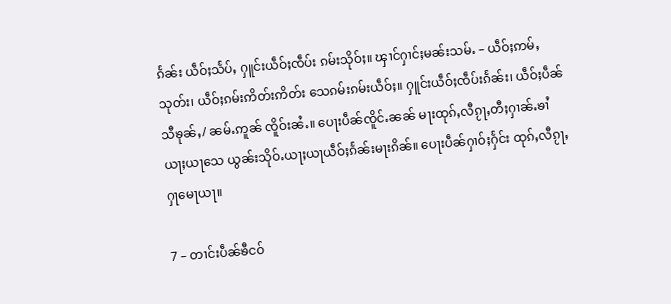ၵႅၼ်း ယဵဝ်ႈသႅပ်ႇ ႁူင်းယဵဝ်ႈၸဵပ်း ၵမ်းသိုဝ်ႈ။ ၾၢင်ႁၢင်ႈမၼ်းသမ်ႉ – ယဵဝ်ႈဢမ်ႇသုတ်း၊ ယဵဝ်ႈၵမ်းဢိတ်းဢိတ်း သေၵမ်းၵမ်းယဵဝ်ႈ။ ႁူင်းယဵဝ်ႈၸဵပ်းၵႅၼ်း၊ ယဵဝ်ႈပဵၼ်သီၶုၼ်ႇ/ ၼမ်ႉဢူၼ် ၸိူဝ်းၼႆႉ။ ပေႃးပဵၼ်ၸိူင်ႉၼၼ် မႃးထုၵ်ႇလီၵႂႃႇတီႈႁၢၼ်ႉၶၢႆယႃႈယႃသေ ယွၼ်းသိုဝ်ႉယႃႈယႃယဵဝ်ႈၵႅၼ်းမႃးၵိၼ်။ ပေႃးပဵၼ်ႁၢဝ်ႈႁႅင်း ထုၵ်ႇလီၵႂႃႇႁႃမေႃယႃ။

7 – တၢင်းပဵၼ်ၶီငဝ်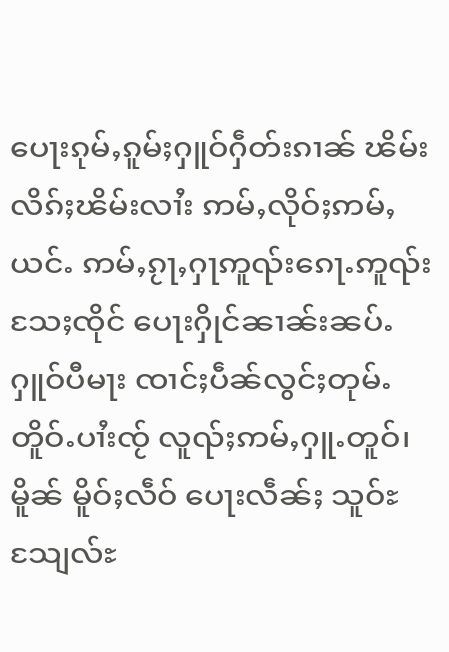ပေႃးၵုမ်ႇၵူမ်ႈႁူဝ်ႁဵတ်းၵၢၼ် ၽိမ်းလိၵ်ႈၽိမ်းလၢႆး ဢမ်ႇလိုဝ်ႈဢမ်ႇယင်ႉ ဢမ်ႇၵႂႃႇႁႃဢူၺ်းၵေႃႉဢူၺ်းသႄႈၸိုင် ပေႃးႁိုင်ၼၢၼ်းၼပ်ႉႁူဝ်ပီမႃး ၸၢင်ႈပဵၼ်လွင်ႈတုမ်ႉတိူဝ်ႉပၢႆးၸႂ် လူၺ်ႈဢမ်ႇႁူႉတူဝ်၊ မိူၼ် မိူဝ်ႈလဵဝ် ပေႃးလဵၼ်ႈ သူဝ်ႊသျႄလ်ႊ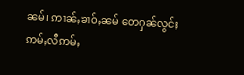ၼမ်၊ ဢၢၼ်ႇၶၢဝ်ႇၼမ် တေႁၼ်လွင်ႈဢမ်ႇလီဢမ်ႇ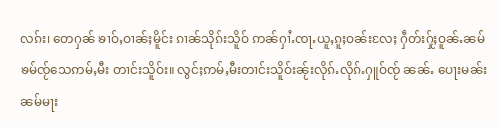လၵ်း၊ တေႁၼ် ၶၢဝ်ႇဝၢၼ်ႈမိူင်း ၵၢၼ်သိုၵ်းသိူဝ် ဢၼ်ႁၢႆႉၸႃႉယူႇၵူႈဝၼ်းလႄႈ ႁဵတ်းႁႂ်ႈဝူၼ်ႉၼမ် ၶမ်ၸႂ်သေဢမ်ႇမီး တၢင်းသိူဝ်း။ လွင်ႈဢမ်ႇမီးတၢင်းသိူဝ်းၼႂ်းလိုၵ်ႉလိုၵ်ႉႁူဝ်ၸႂ် ၼၼ်ႉ ပေႃးမၼ်းၼမ်မႃး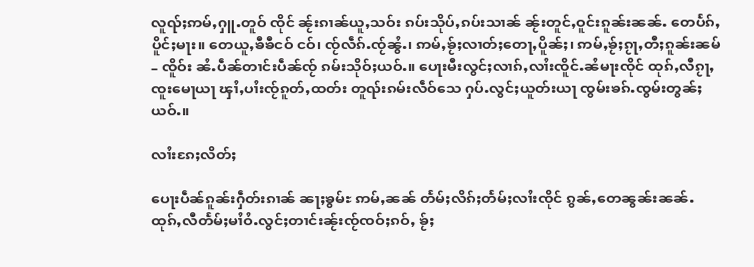လူၺ်ႈဢမ်ႇႁူႉတူဝ် ၸိုင် ၼႂ်းၵၢၼ်ယူႇသဝ်း ၵပ်းသိုပ်ႇၵပ်းသၢၼ် ၼႂ်းတူင်ႇဝူင်းၵူၼ်းၼၼ်ႉ တေပႅၵ်ႇပိူင်ႈမႃး။ တေယူႇၶီၶီငဝ် ငဝ်၊ ၸႂ်လဵၵ်ႉၸႂ်ၼွႆႉ၊ ဢမ်ႇၶႂ်ႈလၢတ်ႈတေႃႇပိူၼ်ႈ၊ ဢမ်ႇၶႂ်ႈၵႂႃႇတီႈၵူၼ်းၼမ် – ၸိူဝ်း ၼႆႉပဵၼ်တၢင်းပဵၼ်ၸႂ် ၵမ်းသိုဝ်ႈယဝ်ႉ။ ပေႃးမီးလွင်ႈလၢၵ်ႇလၢႆးၸိူင်ႉၼႆမႃးၸိုင် ထုၵ်ႇလီၵႂႃႇၸူးမေႃယႃ ၾၢႆႇပၢႆးၸႂ်ၵူတ်ႇထတ်း တူၺ်းၵမ်းလဵဝ်သေ ႁပ်ႉလွင်ႈယူတ်းယႃ ၸွမ်းၶၵ်ႉၸွမ်းတွၼ်ႈယဝ်ႉ။

လၢႆးၵႄႈလိတ်ႈ

ပေႃးပဵၼ်ၵူၼ်းႁဵတ်းၵၢၼ် ၼႃႈၶွမ်ႊ ဢမ်ႇၼၼ် တႅမ်ႈလိၵ်ႈတႅမ်ႈလၢႆးၸိုင် ၵွၼ်ႇတေၼွၼ်းၼၼ်ႉ ထုၵ်ႇလီတႅမ်ႈမၢႆဝႆႉလွင်ႈတၢင်းၼႂ်းၸႂ်ၸဝ်ႈၵဝ်ႇ ၶႂ်ႈ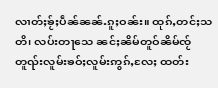လၢတ်ႈၶႂ်ႈပဵၼ်ၼၼ်ႉၵူႈဝၼ်း။ ထုၵ်ႇတင်ႈသတိ၊ လပ်းတႃသေ ၼင်ႈၼိမ်တူဝ်ၼိမ်ၸႂ် တူၺ်းလူမ်းၶဝ်ႈလူမ်းဢွၵ်ႇလႄႈ ထတ်း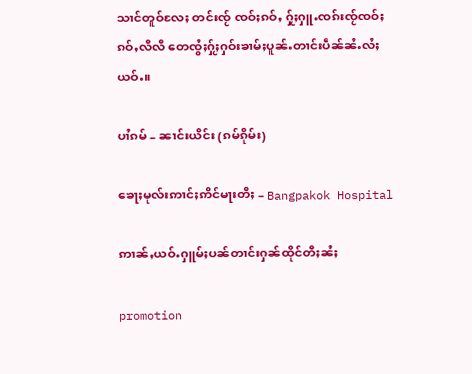သၢင်တူဝ်လႄႈ တင်းၸႂ် ၸဝ်ႈၵဝ်ႇ ႁႂ်ႈႁူႉၸၵ်းၸႂ်ၸဝ်ႈၵဝ်ႇလီလီ တေၸွႆႈႁႂ်ႈႁဝ်းၶၢမ်ႈပူၼ်ႉတၢင်းပဵၼ်ၼႆႉလႆႈယဝ်ႉ။

ပၢႆၵမ် – ၼၢင်းယိင်း (ၵမ်ၵိုမ်း)

ၶေႃႈမုလ်းဢၢင်ႈဢိင်မႃးတီႈ – Bangpakok Hospital

ဢၢၼ်ႇယဝ်ႉႁူမ်ႈပၼ်တၢင်းႁၼ်ထိုင်တီႈၼႆႈ

promotion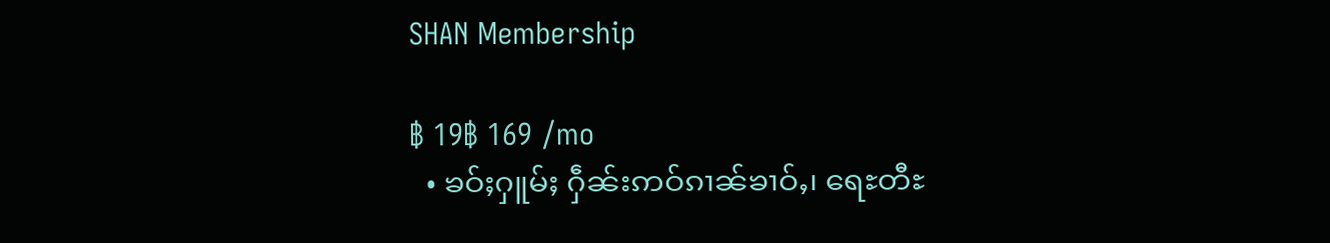SHAN Membership

฿ 19฿ 169 /mo
  • ၶဝ်ႈႁူမ်ႈ ႁဵၼ်းဢဝ်ၵၢၼ်ၶၢဝ်ႇ၊ ရေႊတီႊ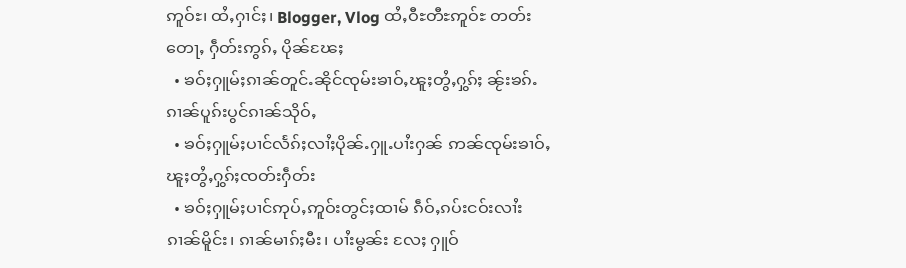ဢူဝ်ႊ၊ ထႆႇႁၢင်ႈ၊ Blogger, Vlog ထႆႇဝီႊတီႊဢူဝ်ႊ တတ်းတေႃႇ ႁဵတ်းဢွၵ်ႇ ပိုၼ်ၽႄႈ
  • ၶဝ်ႈႁူမ်ႈၵၢၼ်တူင်ႉၼိုင်ၸုမ်းၶၢဝ်ႇၽူႈတွႆႇႁွၵ်ႈ ၼႂ်းၶၵ်ႉၵၢၼ်ပူၵ်းပွင်ၵၢၼ်သိုဝ်ႇ
  • ၶဝ်ႈႁူမ်ႈပၢင်လႅၵ်ႈလၢႆႈပိုၼ်ႉႁူႉပၢႆးႁၼ် ဢၼ်ၸုမ်းၶၢဝ်ႇၽူႈတွႆႇႁွၵ်ႈၸတ်းႁဵတ်း
  • ၶဝ်ႈႁူမ်ႈပၢင်ဢုပ်ႇဢူဝ်းတွင်ႈထၢမ် ၵဵဝ်ႇၵပ်းငဝ်းလၢႆးၵၢၼ်မိူင်း၊ ၵၢၼ်မၢၵ်ႈမီး၊ ပၢႆးမွၼ်း လႄႈ ႁူဝ်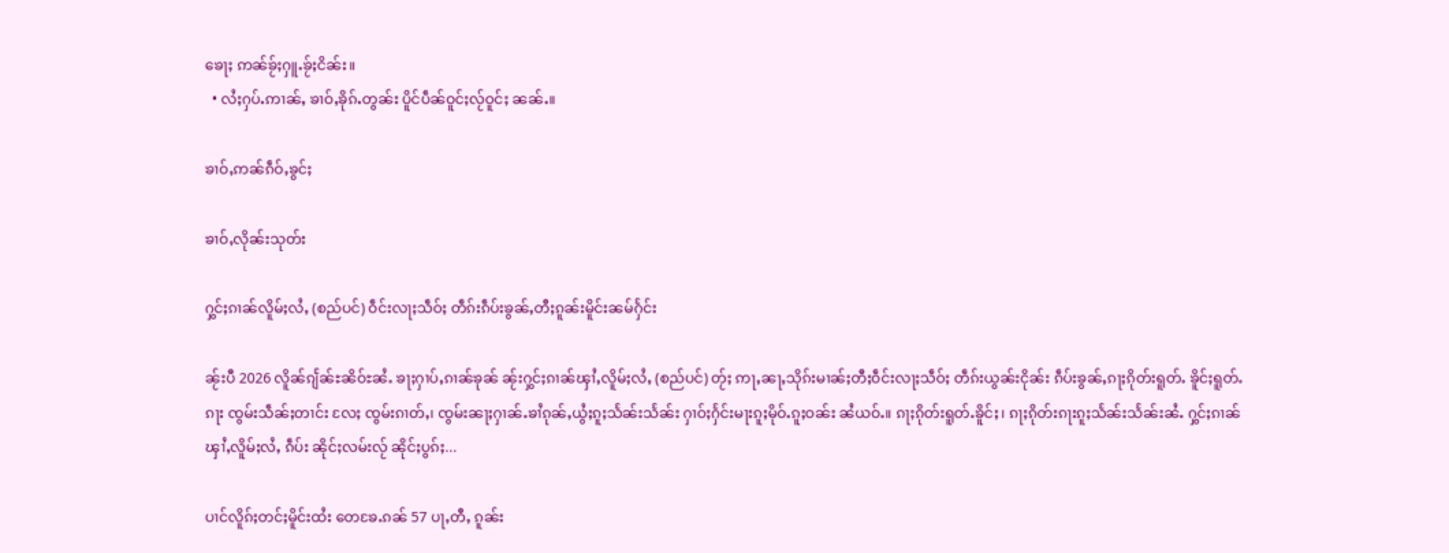ၶေႃႈ ဢၼ်ၶႂ်ႈႁူႉၶႂ်ႈငိၼ်း။
  • လႆႈႁပ်ႉဢၢၼ်ႇ ၶၢဝ်ႇၶိုၵ်ႉတွၼ်း ပိူင်ပဵၼ်ဝူင်ႈလႂ်ဝူင်ႈ ၼၼ်ႉ။

ၶၢဝ်ႇဢၼ်ၵဵဝ်ႇၶွင်ႈ

ၶၢဝ်ႇလိုၼ်းသုတ်း

ႁွင်ႈၵၢၼ်လိူမ်ႈလႆႇ (စည်ပင်) ဝဵင်းလႃႈသဵဝ်ႈ တဵၵ်းၵဵပ်းၶွၼ်ႇတီႈၵူၼ်းမိူင်းၼမ်ႁႅင်း

ၼႂ်းပီ 2026 လိူၼ်ၵျႅၼ်ႊၼိဝ်ႊၼႆႉ ၶႃႈႁၢပ်ႇၵၢၼ်ၶုၼ် ၼႂ်းႁွင်ႈၵၢၼ်ၾၢႆႇလိူမ်ႈလႆႇ (စည်ပင်) တႂ်ႈ ဢႃႇၼႃႇသိုၵ်းမၢၼ်ႈတီႈဝဵင်းလႃႈသဵဝ်ႈ တဵၵ်းယွၼ်းငိုၼ်း ၵဵပ်းၶွၼ်ႇၵႃႈၵိုတ်းရူတ်ႉ ၶိူင်ႈရူတ်ႉၵႃး ၸွမ်းသဵၼ်ႈတၢင်း လႄႈ ၸွမ်းၵၢတ်ႇ၊ ၸွမ်းၼႃႈႁၢၼ်ႉၶၢႆၵုၼ်ႇယွႆႈၵူႈသႅၼ်းသႅၼ်း ႁၢဝ်ႈႁႅင်းမႃးၵူႈမိုဝ်ႉၵူႈဝၼ်း ၼႆယဝ်ႉ။ ၵႃႈၵိုတ်းရူတ်ႉၶိူင်ႈ၊ ၵႃႈၵိုတ်းၵႃးၵူႈသႅၼ်းသႅၼ်းၼႆႉ ႁွင်ႈၵၢၼ်ၾၢႆႇလိူမ်ႈလႆႇ ၵဵပ်း ၼိုင်ႈလမ်းလႂ် ၼိုင်ႈပွၵ်ႈ...

ပၢင်လိူၵ်ႈတင်ႈမိူင်းထႆး တေၶႄႉၵၼ် 57 ပႃႇတီႇ ၵူၼ်း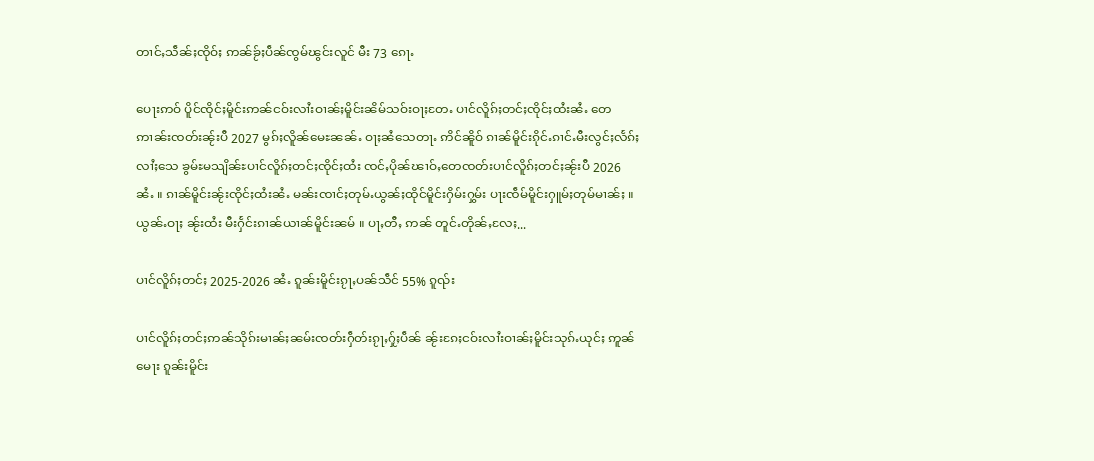တၢင်ႇသဵၼ်ႈၸိုဝ်ႈ ဢၼ်ၶႂ်ႈပဵၼ်ၸွမ်ၽွင်းလူင် မီး 73 ၵေႃႉ

ပေႃးဢဝ် ပိူင်ၸိုင်ႈမိူင်းဢၼ်ငဝ်းလၢႆးဝၢၼ်ႈမိူင်းၼိမ်သဝ်းဝႃႈတႄႉ ပၢင်လိူၵ်ႈတင်ႈၸိုင်ႈထႆးၼႆႉ တေဢၢၼ်းၸတ်းၼႂ်းပီ 2027 မွၵ်ႈလိူၼ်မေႊၼၼ်ႉ ဝႃႈၼႆသေတႃႉ ဢိင်ၼိူဝ် ၵၢၼ်မိူင်းၵိုင်ႉၵၢင်ႉမီးလွင်ႈလႅၵ်ႈလၢႆႈသေ ၶွမ်ႊမသျိၼ်ႊပၢင်လိူၵ်ႈတင်ႈၸိုင်ႈထႆး ၸင်ႇပိုၼ်ၽၢဝ်ႇတေၸတ်းပၢင်လိူၵ်ႈတင်ႈၼႂ်းပီ 2026 ၼႆႉ ။ ၵၢၼ်မိူင်းၼႂ်းၸိုင်ႈထႆးၼႆႉ မၼ်းၸၢင်ႈတုမ်ႉယွၼ်ႈထိုင်မိူင်းႁိမ်းႁွမ်း ပႃးၸဵမ်မိူင်းႁူမ်ႈတုမ်မၢၼ်ႈ ။ ယွၼ်ႉဝႃႈ ၼႂ်းထႆး မီးႁႅင်းၵၢၼ်ယၢၼ်မိူင်းၼမ် ။ ပႃႇတီႇ ဢၼ် တူင်ႉတိုၼ်ႇလႄႈ...

ပၢင်လိူၵ်ႈတင်ႈ 2025-2026 ၼႆႉ ၵူၼ်းမိူင်းၵႂႃႇပၼ်သဵင် 55% ၵူၺ်း

ပၢင်လိူၵ်ႈတင်ႈဢၼ်သိုၵ်းမၢၼ်ႈၼမ်းၸတ်းႁဵတ်းၵႂႃႇႁႂ်ႈပဵၼ် ၼႂ်းၵႄႈငဝ်းလၢႆးဝၢၼ်ႈမိူင်းသုၵ်ႉယုင်ႈ ဢူၼ်မေႃး ၵူၼ်းမိူင်း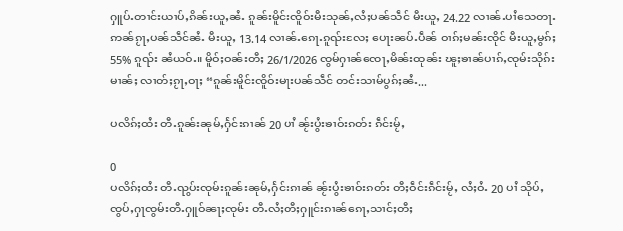ႁူပ်ႉတၢင်းယၢပ်ႇၵိၼ်းယူႇၼႆႉ ၵူၼ်းမိူင်းၸိူဝ်းမီးသုၼ်ႇလႆႈပၼ်သဵင် မီးယူႇ 24.22 လၢၼ်ႉပၢႆသေတႃႉ ဢၼ်ၵႂႃႇပၼ်သဵင်ၼႆႉ မီးယူႇ 13.14 လၢၼ်ႉၵေႃႉၵူၺ်းလႄႈ ပေႃးၼပ်ႉပဵၼ် ဝၢၵ်ႈမၼ်းၸိုင် မီးယူႇမွၵ်ႈ 55% ၵူၺ်း ၼႆယဝ်ႉ။ မိူဝ်ႈဝၼ်းတီႈ 26/1/2026 ၸွမ်ႁၢၼ်ၸေႃႇမိၼ်းထုၼ်း ၽူႈၶၢၼ်ပၢၵ်ႇၸုမ်းသိုၵ်းမၢၼ်ႈ လၢတ်ႈၵႂႃႇဝႃႈ “ၵူၼ်းမိူင်းၸိူဝ်းမႃးပၼ်သဵင် တင်းသၢမ်ပွၵ်ႈၼႆႉ...

ပလိၵ်ႈထႆး တီႉၵူၼ်းၼုမ်ႇႁႅင်းၵၢၼ် 20 ပၢႆ ၼႂ်းပွႆးၶၢဝ်းၵတ်း ၵဵင်းမႂ်ႇ

0
ပလိၵ်ႈထႆး တီႉၺွပ်းၸုမ်းၵူၼ်းၼုမ်ႇႁႅင်းၵၢၼ် ၼႂ်းပွႆးၶၢဝ်းၵတ်း တီႈဝဵင်းၵဵင်းမႂ်ႇ လႆႈဝႆႉ 20 ပၢႆ သိုပ်ႇၸွပ်ႇႁႃၸွမ်းတီႉႁူဝ်ၼႃႈၸုမ်း တီႉလႆႈတီႈႁူင်းၵၢၼ်ၵေႃႇသၢင်ႈတီႈ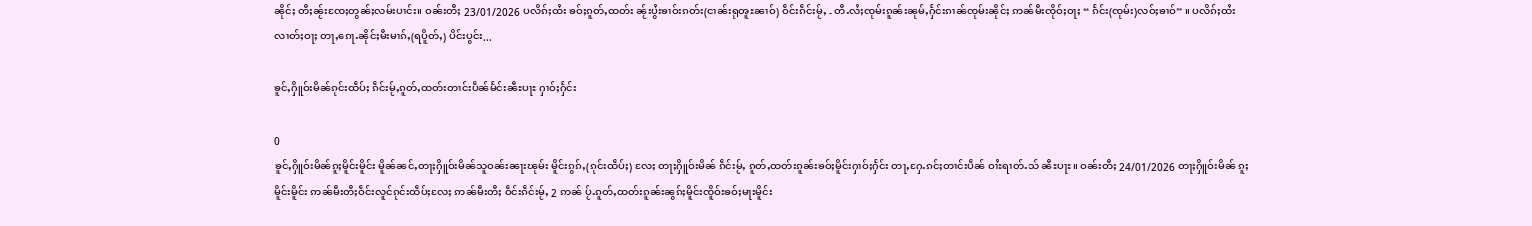ၼိုင်ႈ တီႈၼႂ်းၸႄႈတွၼ်ႈလမ်းပၢင်း။ ဝၼ်းတီႈ 23/01/2026 ပလိၵ်ႈထႆး ၶဝ်ႈၵူတ်ႇထတ်း ၼႂ်းပွႆးၶၢဝ်းၵတ်း(ငၢၼ်းရုၻူႊၼၢဝ်) ဝဵင်းၵဵင်းမႂ်ႇ - တီႉလႆႈၸုမ်းၵူၼ်းၼုမ်ႇႁႅင်းၵၢၼ်ၸုမ်းၼိုင်ႈ ဢၼ်မီးၸိုဝ်ႈဝႃႈ “ ၵႅင်း(ၸုမ်း)လဝ်ႈၶၢဝ်” ။ ပလိၵ်ႈထႆးလၢတ်ႈဝႃႈ တႃႇၵေႃႉၼိုင်ႈမီးမၢၵ်ႇ(ရပိူတ်ႇ) ပိင်းပွင်း...

ၶူင်ႇႁိူဝ်းမိၼ်ၵုင်းထဵပ်ႈ ၵဵင်းမႂ်ႇၵူတ်ႇထတ်းတၢင်းပဵၼ်မႅင်းၼီႊပႃႊ ႁၢဝ်ႈႁႅင်း

0
ၶူင်ႇႁိူဝ်းမိၼ်ၵူႈမိူင်းမိူင်း မိူၼ်ၼင်ႇတႃႈႁိူဝ်းမိၼ်သူဝၼ်းၼႃးၽုမ်း မိူင်းၵွၵ်ႇ(ၵုင်းထဵပ်ႈ) လႄႈ တႃႈႁိူဝ်းမိၼ် ၵဵင်းမႂ်ႇ ၵူတ်ႇထတ်းၵူၼ်းၶဝ်ႈမိူင်းႁၢဝ်ႈႁႅင်း တႃႇႁႄႉၵင်ႈတၢင်းပဵၼ် ဝၢႆႊရၢတ်ႉသ် ၼီႊပႃႊ။ ဝၼ်းတီႈ 24/01/2026 တႃႈႁိူဝ်းမိၼ် ၵူႈမိူင်းမိူင်း ဢၼ်မီးတီႈဝဵင်းလူင်ၵုင်းထဵပ်ႈလႄႈ ဢၼ်မီးတီႈ ဝဵင်းၵဵင်းမႂ်ႇ 2 ဢၼ် ပႂ်ႉၵူတ်ႇထတ်းၵူၼ်းၼွၵ်ႈမိူင်းၸိူဝ်းၶဝ်ႈမႃးမိူင်း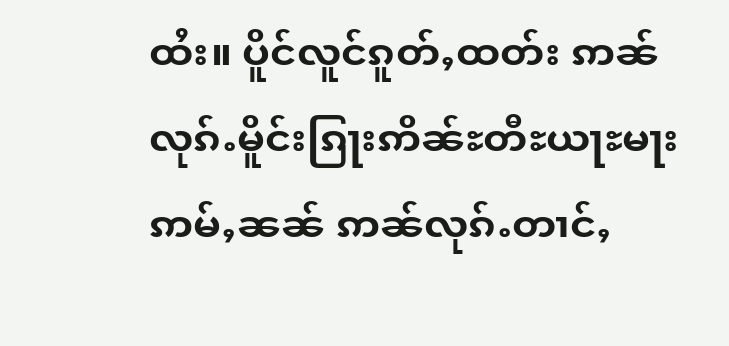ထႆး။ ပိူင်လူင်ၵူတ်ႇထတ်း ဢၼ်လုၵ်ႉမိူင်းၵြႃးဢိၼ်ႊတီႊယႃႊမႃး ဢမ်ႇၼၼ် ဢၼ်လုၵ်ႉတၢင်ႇ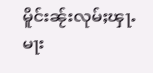မိူင်းၼႂ်းလုမ်ႈၾႃႉမႃး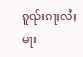ၵူၺ်းၵႃႈလႆႈမႃး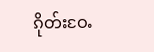ၵိုတ်းဝႄႉ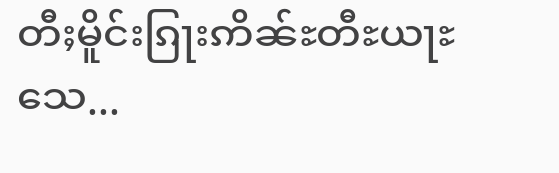တီႈမိူင်းၵြႃးဢိၼ်ႊတီႊယႃႊသေ...